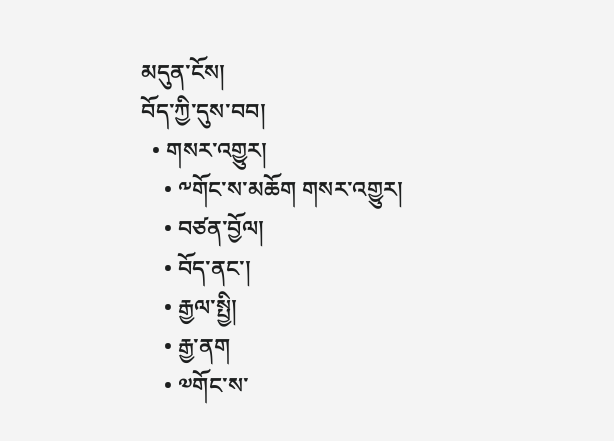མདུན་ངོས།
བོད་ཀྱི་དུས་བབ།
  • གསར་འགྱུར།
    • ༸གོང་ས་མཆོག གསར་འགྱུར།
    • བཙན་བྱོལ།
    • བོད་ནང་།
    • རྒྱལ་སྤྱི།
    • རྒྱ་ནག
    • ༧གོང་ས་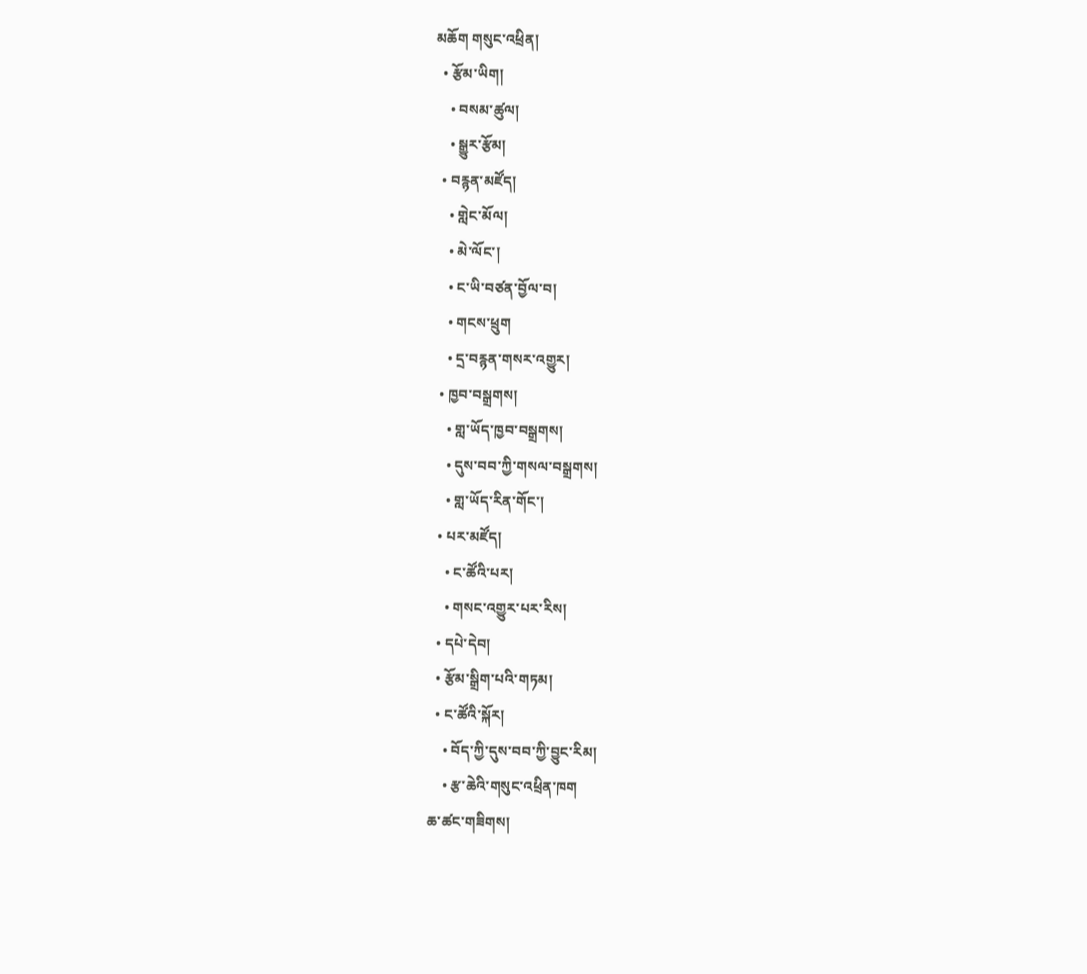མཆོག གསུང་འཕྲིན།
  • རྩོམ་ཡིག།
    • བསམ་ཚུལ།
    • སྒྱུར་རྩོམ།
  • བརྙན་མཛོད།
    • གླེང་མོལ།
    • མེ་ལོང་།
    • ང་ཡི་བཙན་བྱོལ་བ།
    • གངས་ཕྲུག
    • དྲ་བརྙན་གསར་འགྱུར།
  • ཁྱབ་བསྒྲགས།
    • གླ་ཡོད་ཁྱབ་བསྒྲགས།
    • དུས་བབ་ཀྱི་གསལ་བསྒྲགས།
    • གླ་ཡོད་རིན་གོང་།
  • པར་མཛོད།
    • ང་ཚོའི་པར།
    • གསང་འགྱུར་པར་རིས།
  • དཔེ་དེབ།
  • རྩོམ་སྒྲིག་པའི་གཏམ།
  • ང་ཚོའི་སྐོར།
    • བོད་ཀྱི་དུས་བབ་ཀྱི་བྱུང་རིམ།
    • རྩ་ཆེའི་གསུང་འཕྲིན་ཁག
ཆ་ཚང་གཟིགས།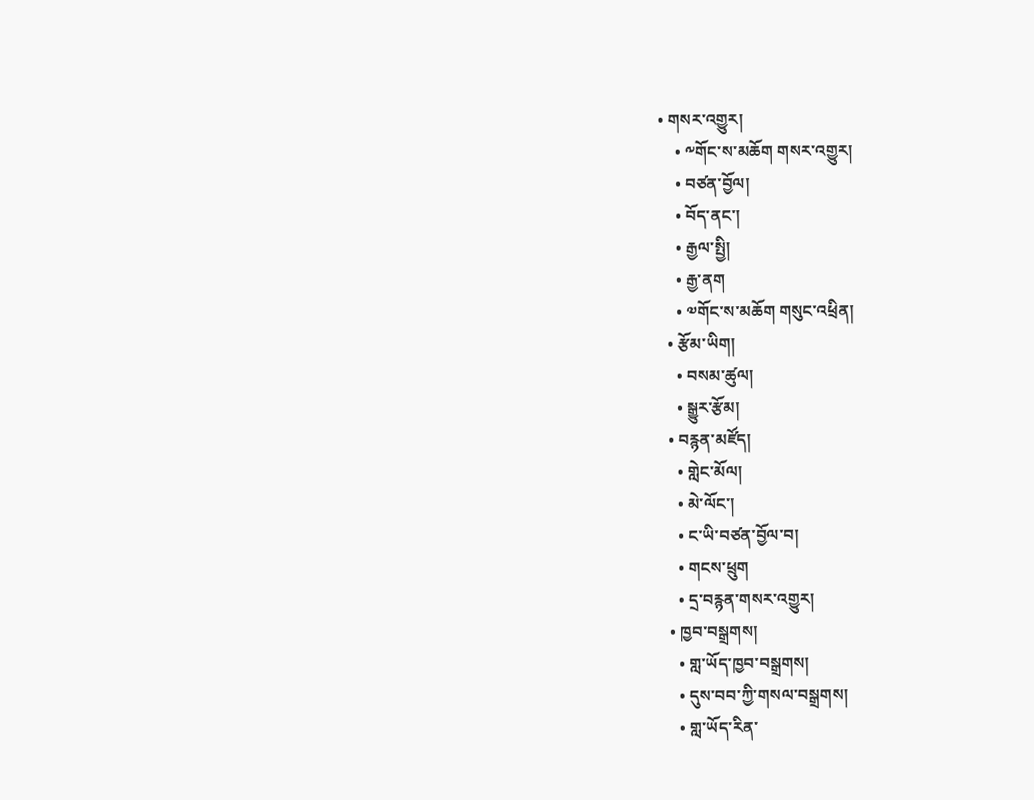• གསར་འགྱུར།
    • ༸གོང་ས་མཆོག གསར་འགྱུར།
    • བཙན་བྱོལ།
    • བོད་ནང་།
    • རྒྱལ་སྤྱི།
    • རྒྱ་ནག
    • ༧གོང་ས་མཆོག གསུང་འཕྲིན།
  • རྩོམ་ཡིག།
    • བསམ་ཚུལ།
    • སྒྱུར་རྩོམ།
  • བརྙན་མཛོད།
    • གླེང་མོལ།
    • མེ་ལོང་།
    • ང་ཡི་བཙན་བྱོལ་བ།
    • གངས་ཕྲུག
    • དྲ་བརྙན་གསར་འགྱུར།
  • ཁྱབ་བསྒྲགས།
    • གླ་ཡོད་ཁྱབ་བསྒྲགས།
    • དུས་བབ་ཀྱི་གསལ་བསྒྲགས།
    • གླ་ཡོད་རིན་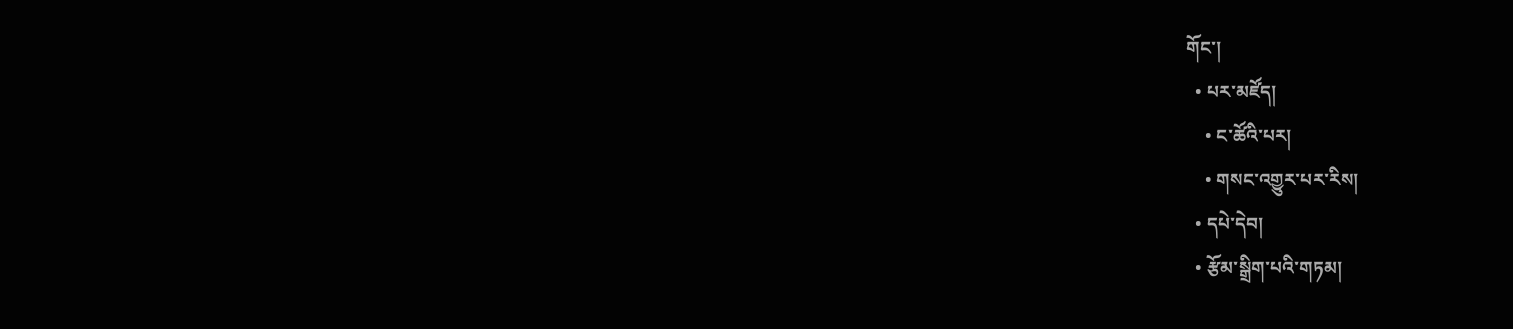གོང་།
  • པར་མཛོད།
    • ང་ཚོའི་པར།
    • གསང་འགྱུར་པར་རིས།
  • དཔེ་དེབ།
  • རྩོམ་སྒྲིག་པའི་གཏམ།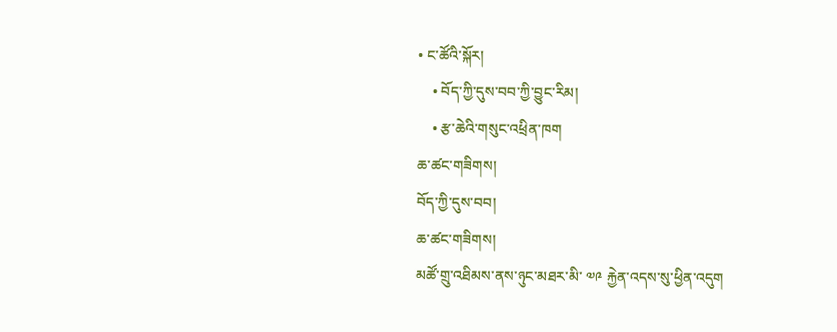• ང་ཚོའི་སྐོར།
    • བོད་ཀྱི་དུས་བབ་ཀྱི་བྱུང་རིམ།
    • རྩ་ཆེའི་གསུང་འཕྲིན་ཁག
ཆ་ཚང་གཟིགས།
བོད་ཀྱི་དུས་བབ།
ཆ་ཚང་གཟིགས།
མཚོ་གྲུ་འཐིམས་ནས་ཉུང་མཐར་མི་ ༧༩ རྐྱེན་འདས་སུ་ཕྱིན་འདུག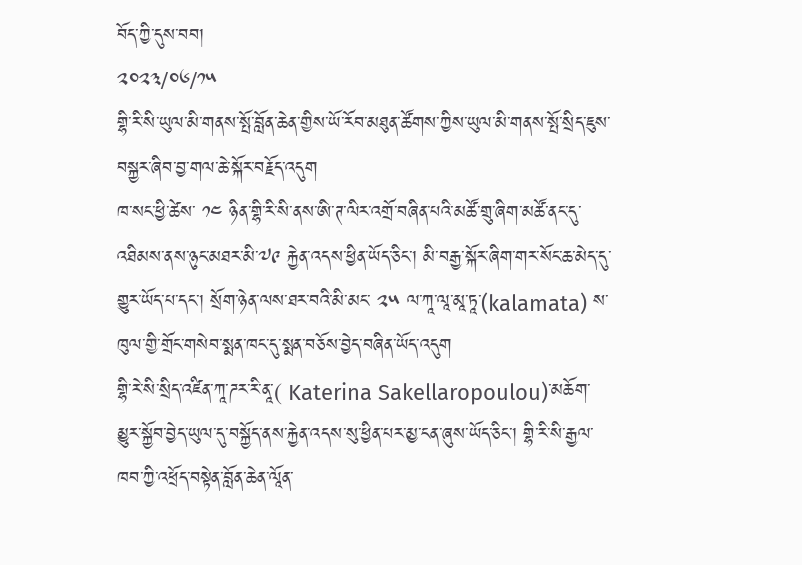བོད་ཀྱི་དུས་བབ།
༢༠༢༣/༠༦/༡༥
གྷི་རི་སི་ཡུལ་མི་གནས་སྤོ་བློན་ཆེན་གྱིས་ཡོ་རོབ་མཐུན་ཚོགས་ཀྱིས་ཡུལ་མི་གནས་སྤོ་སྲིད་ཇུས་བསྐྱར་ཞིབ་བྱ་གལ་ཆེ་སྐོར་བརྗོད་འདུག
ཁ་སང་ཕྱི་ཚེས་ ༡༤ ཉིན་གྷི་རི་སི་ནས་ཨི་ཊ་ལིར་འགྲོ་བཞིན་པའི་མཚོ་གྲུ་ཞིག་མཚོ་ནང་དུ་འཐིམས་ནས་ཉུང་མཐར་མི་༧༩ རྐྱེན་འདས་ཕྱིན་ཡོད་ཅིང་། མི་བརྒྱ་སྐོར་ཞིག་གར་སོང་ཆ་མེད་དུ་གྱུར་ཡོད་པ་དང་། སྲོག་ཉེན་ལས་ཐར་བའི་མི་མང་ ༢༥ ལ་ཀཱ་ལཱ་མཱ་ཏཱ་(kalamata) ས་ཁུལ་གྱི་གྲོང་གསེབ་སྨན་ཁང་དུ་སྨན་བཅོས་བྱེད་བཞིན་ཡོད་འདུག
གྷི་རེ་སི་སྲིད་འཛིན་ཀཱ་ཌར་རི་ནཱ་( Katerina Sakellaropoulou)་མཆོག་མྱུར་སྐྱོབ་བྱེད་ཡུལ་དུ་བསྐྱོད་ནས་རྐྱེན་འདས་སུ་ཕྱིན་པར་མྱ་ངན་ཞུས་ཡོད་ཅིང་། གྷི་རི་སི་རྒྱལ་ཁབ་ཀྱི་འཕྲོད་བསྟེན་བློན་ཆེན་ལཱོན་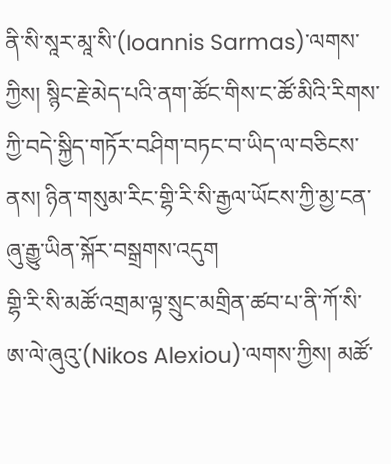ནི་སི་སཱར་མཱ་སི་(Ioannis Sarmas)་ལགས་ཀྱིས། སྙིང་རྗེ་མེད་པའི་ནག་ཚོང་གིས་ང་ཚོ་མིའི་རིགས་ཀྱི་བདེ་སྐྱིད་གཏོར་བཤིག་བཏང་བ་ཡིད་ལ་བཅིངས་ནས། ཉིན་གསུམ་རིང་གྷི་རི་སི་རྒྱལ་ཡོངས་ཀྱི་མྱ་ངན་ཞུ་རྒྱུ་ཡིན་སྐོར་བསྒྲགས་འདུག
གྷི་རི་སི་མཚོ་འགྲམ་ལྟ་སྲུང་མགྲིན་ཚབ་པ་ནི་ཀོ་སི་ཨ་ལེ་ཞུའུ་(Nikos Alexiou)་ལགས་ཀྱིས། མཚོ་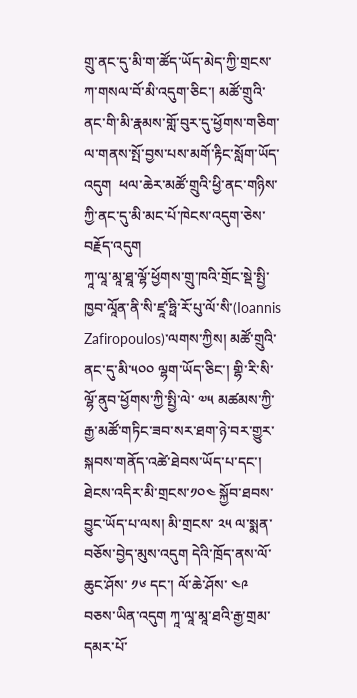གྲུ་ནང་དུ་མི་ག་ཚོད་ཡོད་མེད་ཀྱི་གྲངས་ཀ་གསལ་བོ་མི་འདུག་ཅིང་། མཚོ་གྲུའི་ནང་གི་མི་རྣམས་གློ་བུར་དུ་ཕྱོགས་གཅིག་ལ་གནས་སྤོ་བྱས་པས་མགོ་རྟིང་སློག་ཡོད་འདུག  ཕལ་ཆེར་མཚོ་གྲུའི་ཕྱི་ནང་གཉིས་ཀྱི་ནང་དུ་མི་མང་པོ་ཁེངས་འདུག་ཅེས་བརྗོད་འདུག
ཀཱ་ལཱ་མཱ་ཐཱ་ལྷོ་ཕྱོགས་གྲུ་ཁའི་གྲོང་སྡེ་སྤྱི་ཁྱབ་ལཱོན་ནི་སི་ཛཱ་ཧྥི་རོ་པུ་ལོ་སི་(Ioannis Zafiropoulos)་ལགས་ཀྱིས། མཚོ་གྲུའི་ནང་དུ་མི་༥༠༠ ལྷག་ཡོད་ཅིང་། གྷི་རི་སི་ལྷོ་ནུབ་ཕྱོགས་ཀྱི་སྤྱི་ལེ་ ༧༥ མཚམས་ཀྱི་རྒྱ་མཚོ་གཏིང་ཟབ་སར་ཐག་ཉེ་བར་གྱུར་སྐབས་གནོད་འཚེ་ཐེབས་ཡོད་པ་དང་། ཐེངས་འདིར་མི་གྲངས་༡༠༤ སྐྱོབ་ཐབས་བྱུང་ཡོད་པ་ལས། མི་གྲངས་ ༢༥ ལ་སྨན་བཅོས་བྱེད་མུས་འདུག དེའི་ཁྲོད་ནས་ལོ་ཆུང་ཤོས་ ༡༦ དང་། ལོ་ཆེ་ཤོས་ ༤༩ བཅས་ཡིན་འདུག ཀཱ་ལཱ་མཱ་ཐའི་རྒྱ་གྲམ་དམར་པོ་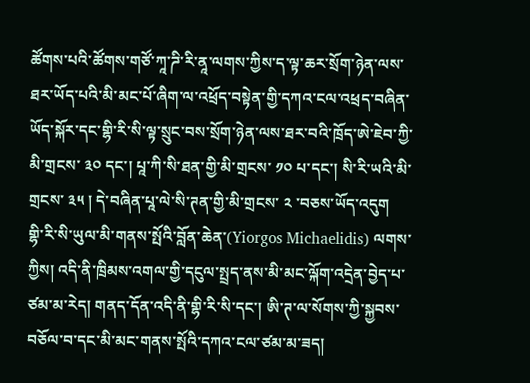ཚོགས་པའི་ཚོགས་གཙོ་ཀཱ་ཌི་རི་ནཱ་ལགས་ཀྱིས་ད་ལྟ་ཆར་སྲོག་ཉེན་ལས་ཐར་ཡོད་པའི་མི་མང་པོ་ཞིག་ལ་འཕྲོད་བསྟེན་གྱི་དཀའ་ངལ་འཕྲད་བཞིན་ཡོད་སྐོར་དང་གྷི་རི་སི་ལྟ་སྲུང་བས་སྲོག་ཉེན་ལས་ཐར་བའི་ཁྲོད་ཨེ་ཇེབ་ཀྱི་མི་གྲངས་ ༣༠ དང་། པཱ་ཀི་སི་ཐན་གྱི་མི་གྲངས་ ༡༠ པ་དང་། སི་རི་ཡའི་མི་གྲངས་ ༣༥ ། དེ་བཞིན་པཱ་ལེ་སི་ཊན་གྱི་མི་གྲངས་ ༢ ་བཅས་ཡོད་འདུག
གྷི་རི་སི་ཡུལ་མི་གནས་སྤོའི་བློན་ཆེན་(Yiorgos Michaelidis) ལགས་ཀྱིས། འདི་ནི་ཁྲིམས་འགལ་གྱི་དངུལ་སྤྲད་ནས་མི་མང་ལྐོག་འདྲེན་བྱེད་པ་ཙམ་མ་རེད། གནད་དོན་འདི་ནི་གྷི་རི་སི་དང་། ཨི་ཊ་ལ་སོགས་ཀྱི་སྐྱབས་བཅོལ་བ་དང་མི་མང་གནས་སྤོའི་དཀའ་ངལ་ཙམ་མ་ཟད།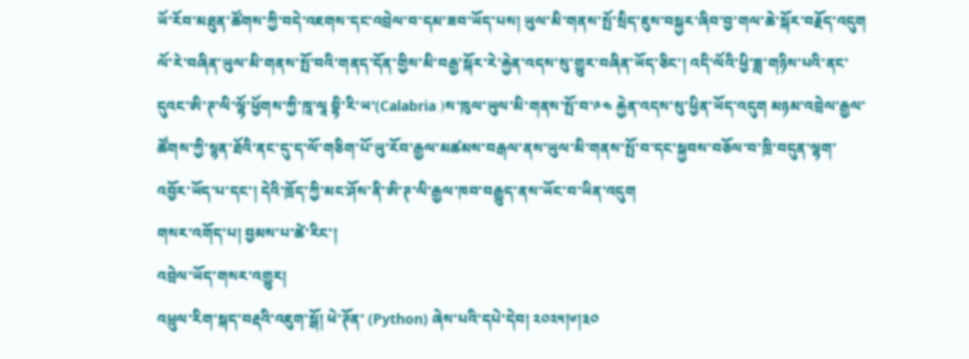ཡོ་རོབ་མཐུན་ཚོགས་ཀྱི་བདེ་འཇགས་དང་འབྲེལ་བ་དམ་ཟབ་ཡོད་པས། ཡུལ་མི་གནས་སྤོ་སྲིད་ཇུས་བསྐྱར་ཞིབ་བྱ་གལ་ཆེ་སྐོར་བརྗོད་འདུག ལོ་རེ་བཞིན་ཡུལ་མི་གནས་སྤོ་བའི་གནད་དོན་གྱིས་མི་བརྒྱ་སྐོར་རེ་རྐྱེན་འདས་སུ་གྱུར་བཞིན་ཡོད་ཅིང་། འདི་ལོའི་ཕྱི་ཟླ་གཉིས་པའི་ནང་དུའང་ཨི་ཊ་ལི་ལྷོ་ཕྱོགས་ཀྱི་ཁཱ་ལཱ བྷི་རི་ཡ་(Calabria )ས་ཁུལ་ཡུལ་མི་གནས་སྤོ་བ་༩༤ རྐྱེན་འདས་སུ་ཕྱིན་ཡོད་འདུག མཉམ་འབྲེལ་རྒྱལ་ཚོགས་ཀྱི་སྙན་ཐོའི་ནང་དུ་ད་ལོ་གཅིག་པོ་ཡུ་རོབ་རྒྱལ་མཚམས་བརྒལ་ནས་ཡུལ་མི་གནས་སྤོ་བ་དང་སྐྱབས་བཅོལ་བ་ཁྲི་བདུན་ལྷག་འབྱོར་ཡོད་པ་དང་། དེའི་ཁྲོད་ཀྱི་མང་ཤོས་ནི་ཨི་ཊ་ལི་རྒྱལ་ཁབ་བརྒྱུད་ནས་ཡོང་བ་ཡིན་འདུག
གསར་འགོད་པ། བྱམས་པ་ཚེ་རིང་།
འབྲེལ་ཡོད་གསར་འགྱུར།
འཕྲུལ་རིག་སྐད་བརྡའི་འཇུག་སྒོ། ཕེ་ཊོན་ (Python) ཞེས་པའི་དཔེ་དེབ། ༢༠༢༥།༦།༣༠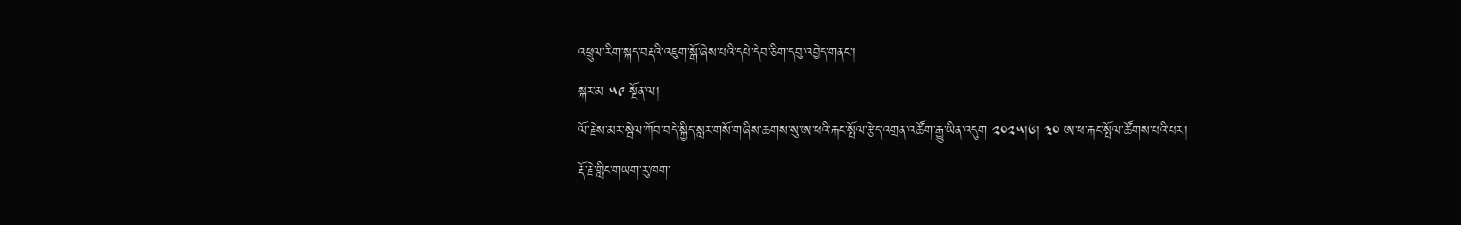འཕྲུལ་རིག་སྐད་བརྡའི་འཇུག་སྒོ་ཞེས་པའི་དཔེ་དེབ་ཅིག་དབུ་འབྱེད་གནང་།
སྐར་མ ༥༩ སྔོན་ལ།
ལོ་རྗེས་མར་སྦེལ་ཀོབ་བདེ་སྐྱིད་སླར་གསོ་གཞིས་ཆགས་སུ་ཨ་ཕའི་རྐང་སྤོལ་རྩེད་འགྲན་འཚོག་རྒྱུ་ཡིན་འདུག ༢༠༢༥།༦། ༣༠ ཨ་ཕ་རྐང་སྤོལ་ཚོགས་པའི་པར།
རྡོ་རྗེ་གླིང་གཡག་རུ་ཁག་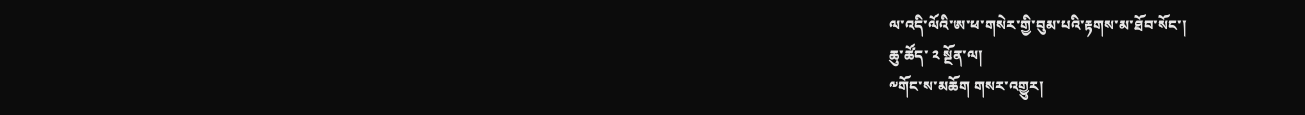ལ་འདི་ལོའི་ཨ་ཕ་གསེར་གྱི་བུམ་པའི་རྟགས་མ་ཐོབ་སོང་།
ཆུ་ཚོད་ ༢ སྔོན་ལ།
༸གོང་ས་མཆོག གསར་འགྱུར།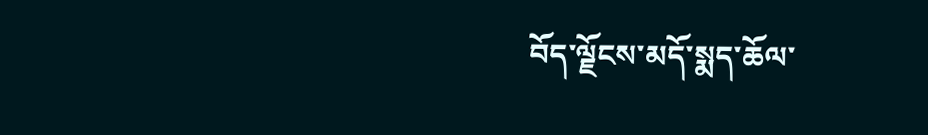བོད་ལྗོངས་མདོ་སྨད་ཆོལ་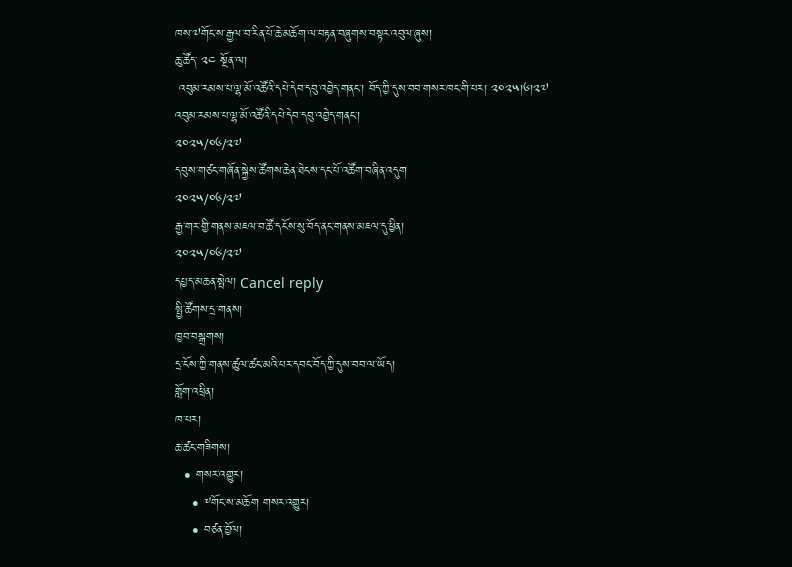ཁས་༧གོང་ས་རྒྱལ་བ་རིན་པོ་ཆེ་མཆོག་ལ་བརྟན་བཞུགས་བསྟར་འབུལ་ཞུས།
ཆུ་ཚོད་ ༢༤ སྔོན་ལ།
 འབུམ་རམས་པ་ལྷ་མོ་འཚོའི་དཔེ་དེབ་དབུ་འབྱེད་གནང་། བོད་ཀྱི་དུས་བབ་གསར་ཁང་གི་པར། ༢༠༢༥།༦།༢༧
འབུམ་རམས་པ་ལྷ་མོ་འཚོའི་དཔེ་དེབ་དབུ་འབྱེད་གནང་།
༢༠༢༥/༠༦/༢༧
དབུས་གཙང་གཞོན་སྐྱེས་ཚོགས་ཆེན་ཐེངས་དང་པོ་འཚོག་བཞིན་འདུག
༢༠༢༥/༠༦/༢༧
རྒྱ་གར་གྱི་གནས་མཇལ་བ་ཚོ་དངོས་སུ་བོད་ནང་གནས་མཇལ་དུ་ཕྱིན།
༢༠༢༥/༠༦/༢༧
དཔྱད་མཆན་སྤེལ། Cancel reply
སྤྱི་ཚོགས་དྲ་གནས།
ཁྱབ་བསྒྲགས།
དྲ་ངོས་ཀྱི་གནས་ཚུལ་ཚང་མའི་པར་དབང་བོད་ཀྱི་དུས་བབ་ལ་ཡོད།
གློག་འཕྲིན།
ཁ་པར།
ཆ་ཚང་གཟིགས།
  • གསར་འགྱུར།
    • ༸གོང་ས་མཆོག གསར་འགྱུར།
    • བཙན་བྱོལ།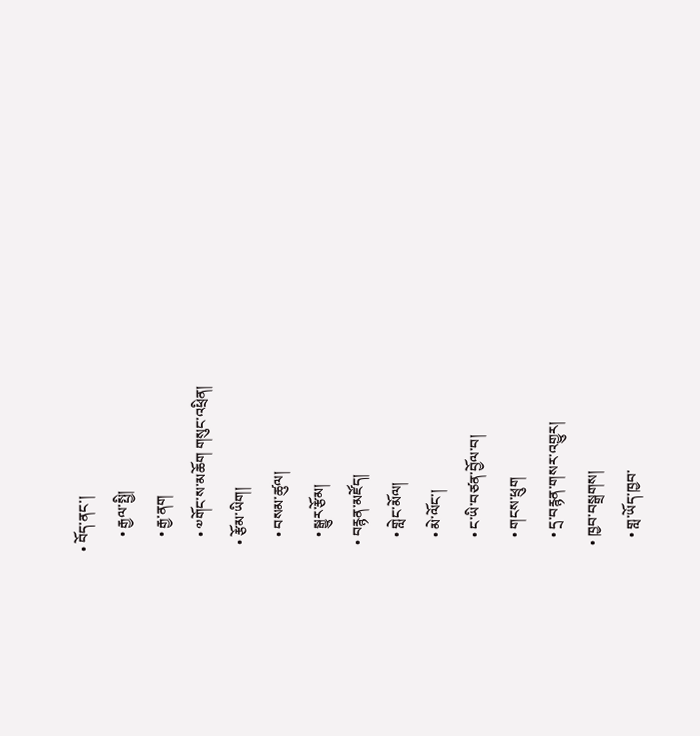• བོད་ནང་།
    • རྒྱལ་སྤྱི།
    • རྒྱ་ནག
    • ༧གོང་ས་མཆོག གསུང་འཕྲིན།
  • རྩོམ་ཡིག།
    • བསམ་ཚུལ།
    • སྒྱུར་རྩོམ།
  • བརྙན་མཛོད།
    • གླེང་མོལ།
    • མེ་ལོང་།
    • ང་ཡི་བཙན་བྱོལ་བ།
    • གངས་ཕྲུག
    • དྲ་བརྙན་གསར་འགྱུར།
  • ཁྱབ་བསྒྲགས།
    • གླ་ཡོད་ཁྱབ་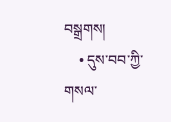བསྒྲགས།
    • དུས་བབ་ཀྱི་གསལ་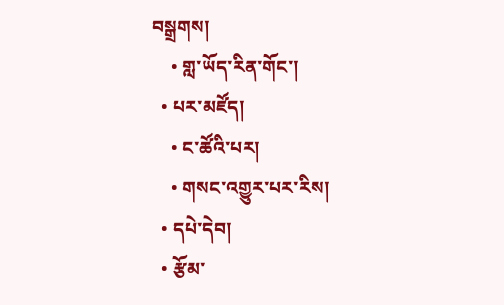བསྒྲགས།
    • གླ་ཡོད་རིན་གོང་།
  • པར་མཛོད།
    • ང་ཚོའི་པར།
    • གསང་འགྱུར་པར་རིས།
  • དཔེ་དེབ།
  • རྩོམ་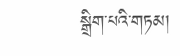སྒྲིག་པའི་གཏམ།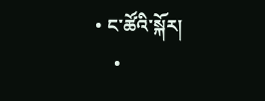• ང་ཚོའི་སྐོར།
    •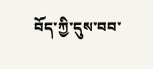བོད་ཀྱི་དུས་བབ་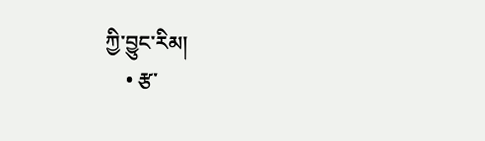ཀྱི་བྱུང་རིམ།
    • རྩ་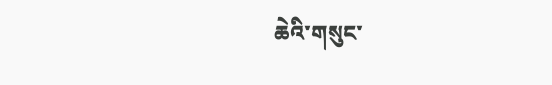ཆེའི་གསུང་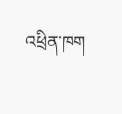འཕྲིན་ཁག